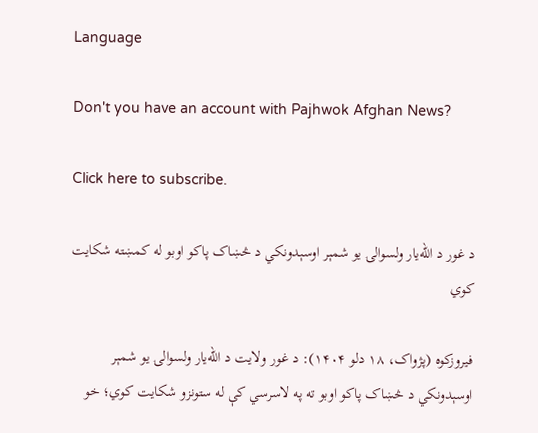Language

Don't you have an account with Pajhwok Afghan News?

Click here to subscribe.

د غور د الله‌یار ولسوالۍ یو شمېر اوسېدونکي د څښاک پاکو اوبو له کمښته شکایت کوي

فیروزکوه (پژواک، ۱۸ دلو ۱۴۰۴): د غور ولایت د الله‌یار ولسوالۍ یو شمېر اوسېدونکي د څښاک پاکو اوبو ته په لاسرسي کې له ستونزو شکایت کوي؛ خو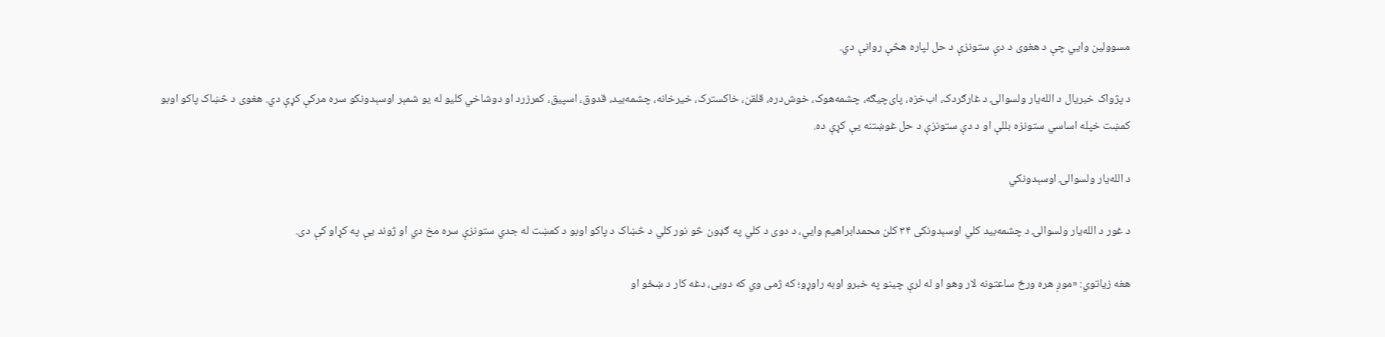مسوولین وایي چې د هغوی د دې ستونزې د حل لپاره هڅې روانې دي.

د پژواک خبریال د الله‌یار ولسوالۍ د غارګردک، اب‌خزه، پای‌چیګه، چشمه‌هوک، خوش‌دره، قلقن، خاکسترک، خیرخانه، چشمه‌بید، قدوق، اسپیق، کمرزرد او دوشاخي کلیو له یو شمېر اوسېدونکو سره مرکې کړې دي. هغوی د څښاک پاکو اوبو کمښت خپله اساسي ستونزه بللې او د دې ستونزې د حل غوښتنه یې کړې ده.

د الله‌یار ولسوالۍ اوسېدونکي

د غور د الله‌یار ولسوالۍ د چشمه‌بید کلي اوسېدونکی ۳۴ کلن محمدابراهیم وایي، د دوی د کلي په ګډون څو نور کلي د څښاک د پاکو اوبو د کمښت له جدي ستونزې سره مخ دي او ژوند یې په کړاو کې دی.

هغه زیاتوي: «موږ هره ورځ ساعتونه لار وهو او له لرې چینو په خبرو اوبه راوړو؛ که ژمی وي که دوبی، دغه کار د ښځو او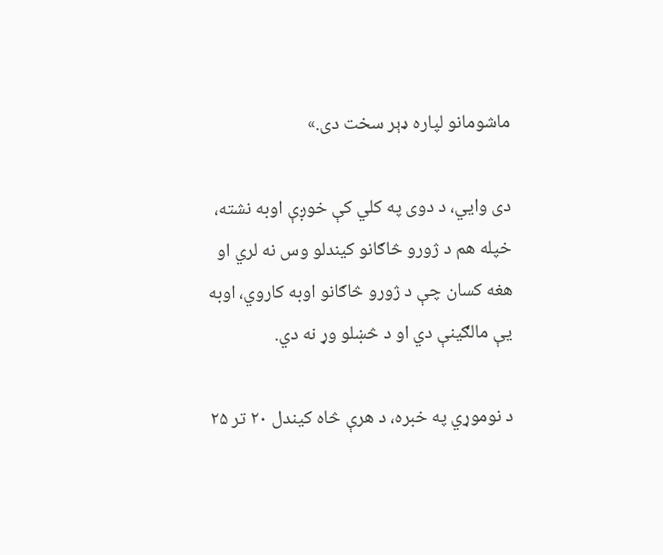ماشومانو لپاره ډېر سخت دی.»

دی وایي، د دوی په کلي کې خوږې اوبه نشته، خپله هم د ژورو څا‌ګانو کیندلو وس نه لري او هغه کسان چې د ژورو څا‌ګانو اوبه کاروي، اوبه یې مالګینې دي او د څښلو وړ نه دي.

د نوموړي په خبره، د هرې څاه کیندل ۲۰ تر ۲۵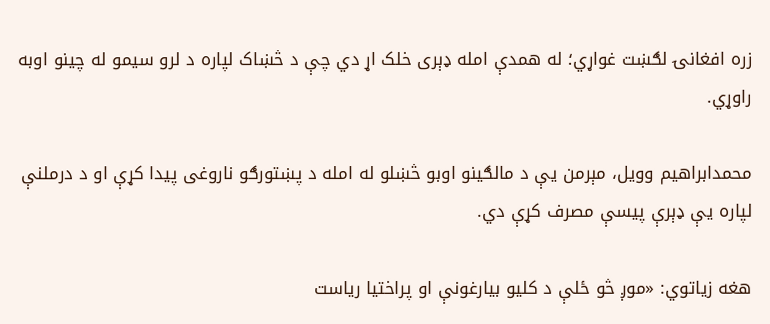زره افغانۍ لګښت غواړي؛ له همدې امله ډېری خلک اړ دي چې د څښاک لپاره د لرو سیمو له چینو اوبه راوړي.

محمدابراهیم وویل، مېرمن یې د مالګینو اوبو څښلو له امله د پښتورګو ناروغی پیدا کړې او د درملنې لپاره یې ډېرې پیسې مصرف کړې دي.

هغه زیاتوي: «موږ څو ځلې د کلیو بیارغونې او پراختیا ریاست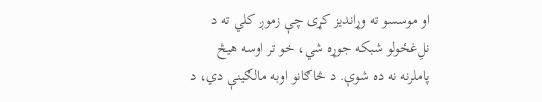او موسسو ته وړاندیز کړی چې زموږ کلي ته د نل‌ِغځولو شبکه جوړه شي، خو تر اوسه هیڅ پاملرنه نه ده شوې. د څا‌ګانو اوبه مالګینې دي، د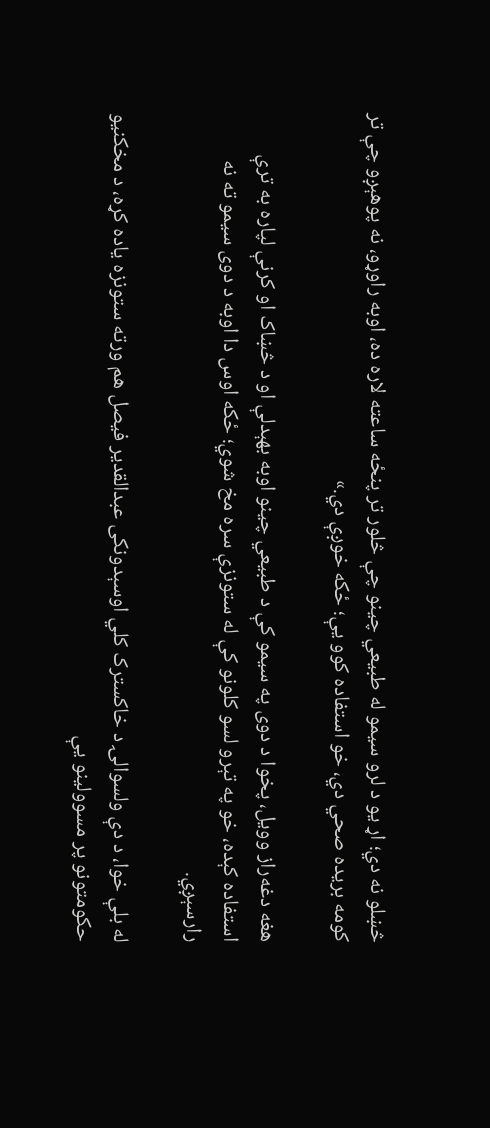څښلو نه دي؛ اړ یو د لرو سیمو له طبیعي چینو چې څلور تر پنځه ساعته لاره ده، اوبه راوړو، نه پوهېږو چې تر کومه بریده صحي دي، خو استفاده کوو یې؛ ځکه خوږې دي.»

هغه دغه‌راز وویل، پخوا د دوی په سیمو کې د طبیعي چینو اوبه بهېدلې او د څښاک او کرنې لپاره به ترې استفاده کېده، خو په تېرو لسو کلونو کې له ستونزې سره مخ شوي؛ ځکه اوس دا اوبه د دوی سیمو ته نه رارسېږي.

له بلې خوا، د دې ولسوالۍ د خاکسترک کلي اوسېدونکی عبدالقدیر فیصل هم ورته ستونزه یاده کړه، د مخکنیو حکومتونو پر مسوولینو یې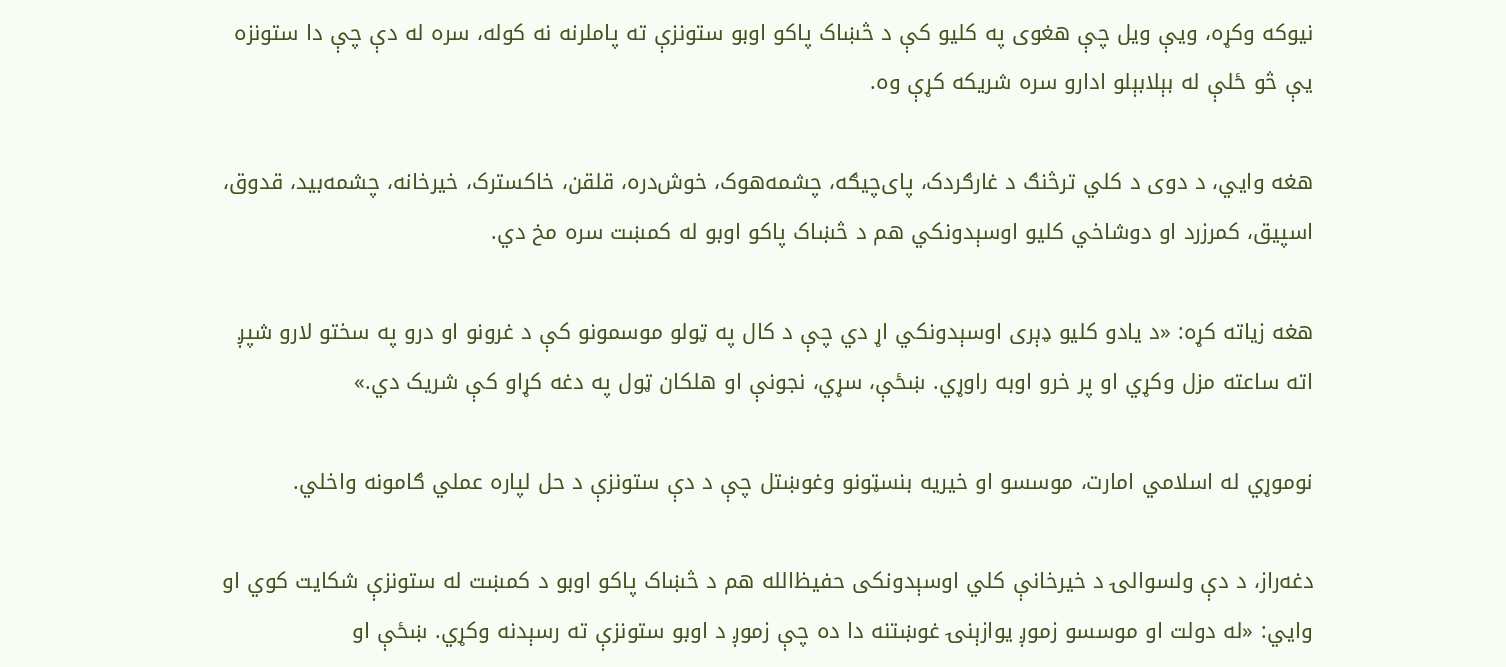نیوکه وکړه، ویې ویل چې هغوی په کلیو کې د څښاک پاکو اوبو ستونزې ته پاملرنه نه کوله، سره له دې چې دا ستونزه یې څو ځلې له بېلابېلو ادارو سره شریکه کړې وه.

هغه وایي، د دوی د کلي ترڅنګ د غارګردک، پای‌چیګه، چشمه‌هوک، خوش‌دره، قلقن، خاکسترک، خیرخانه، چشمه‌بید، قدوق، اسپیق، کمرزرد او دوشاخي کلیو اوسېدونکي هم د څښاک پاکو اوبو له کمښت سره مخ دي.

هغه زیاته کړه: «د یادو کلیو ډېری اوسېدونکي اړ دي چې د کال په ټولو موسمونو کې د غرونو او درو په سختو لارو شپږ اته ساعته مزل وکړي او پر خرو اوبه راوړي. ښځې، سړي، نجونې او هلکان ټول په دغه کړاو کې شریک دي.»

نوموړي له اسلامي امارت، موسسو او خیریه بنسټونو وغوښتل چې د دې ستونزې د حل لپاره عملي ګامونه واخلي.

دغه‌راز، د دې ولسوالۍ د خیرخانې کلي اوسېدونکی حفیظ‌الله هم د څښاک پاکو اوبو د کمښت له ستونزې شکایت کوي او وایي: «له دولت او موسسو زموږ یوازېنۍ غوښتنه دا ده چې زموږ د اوبو ستونزې ته رسېدنه وکړي. ښځې او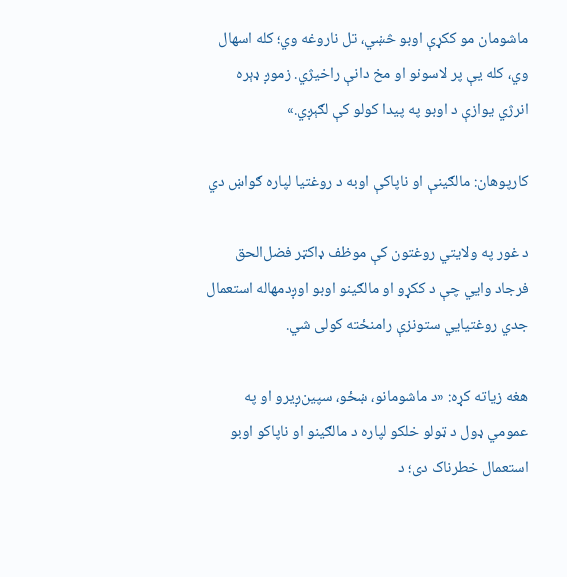ماشومان مو ککړې اوبو څښي، تل ناروغه وي؛ کله اسهال وي، کله یې پر لاسونو او مخ دانې راخیژي. زموږ ډېره انرژي یوازې د اوبو په پیدا کولو کې لګېږي.»

کارپوهان: مالګینې او ناپاکې اوبه د روغتیا لپاره ګواښ دي

د غور په ولایتي روغتون کې موظف ډاکټر فضل‌الحق فرجاد وایي چې د ککړو او مالګینو اوبو اوږدمهاله استعمال جدي روغتیايي ستونزې رامنځته کولی شي.

هغه زیاته کړه: «د ماشومانو، ښځو، سپین‌ږیرو او په عمومي ډول د ټولو خلکو لپاره د مالګینو او ناپاکو اوبو استعمال خطرناک دی؛ د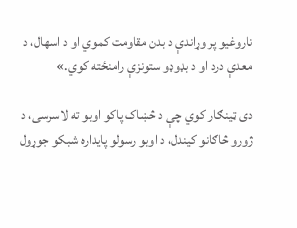ناروغیو پر وړاندې د بدن مقاومت کموي او د اسهال، د معدې درد او د بډوډو ستونزې رامنځته کوي.»

دی ټینګار کوي چې د څښاک پاکو اوبو ته لاسرسی، د ژورو څا‌ګانو کیندل، د اوبو رسولو پایداره شبکو جوړول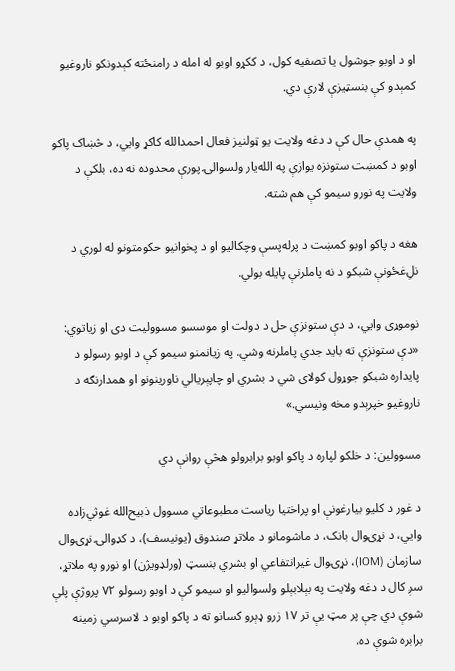او د اوبو جوشول یا تصفیه کول، د ککړو اوبو له امله د رامنځته کېدونکو ناروغیو کمېدو کې بنسټیزې لارې دي.

په همدې حال کې د دغه ولایت یو ټولنیز فعال احمدالله کاکړ وايي، د څښاک پاکو اوبو د کمښت ستونزه یوازې په الله‌یار ولسوالۍ پورې محدوده نه ده، بلکې د ولایت په نورو سیمو کې هم شته.

هغه د پاکو اوبو کمښت د پرله‌پسې وچکالیو او د پخوانیو حکومتونو له لوري د نل‌ِغځونې شبکو د نه پاملرنې پایله بولي.

نوموړی وایي، د دې ستونزې حل د دولت او موسسو مسوولیت دی او زیاتوي: «دې ستونزې ته باید جدي پاملرنه وشي. په زیانمنو سیمو کې د اوبو رسولو د پایداره شبکو جوړول کولای شي د بشري او چاپېریالي ناورینونو او همدارنګه د ناروغیو خپرېدو مخه ونیسي.»

مسوولین: د خلکو لپاره د پاکو اوبو برابرولو هڅې روانې دي

د غور د کلیو بیارغونې او پراختیا ریاست مطبوعاتي مسوول ذبیح‌الله غوثي‌زاده وایي، د نړۍوال بانک، د ماشومانو د ملاتړ صندوق (یونیسف)، د کډوالۍ نړۍوال سازمان (IOM)، نړۍوال غیرانتفاعي او بشري بنسټ (ورلډویژن) او نورو په ملاتړ، سږ کال د دغه ولایت په بېلابېلو ولسوالیو او سیمو کې د اوبو رسولو ۷۲ پروژې پلې شوې دي چې پر مټ یې تر ۱۷ زرو ډېرو کسانو ته د پاکو اوبو د لاسرسي زمینه برابره شوې ده.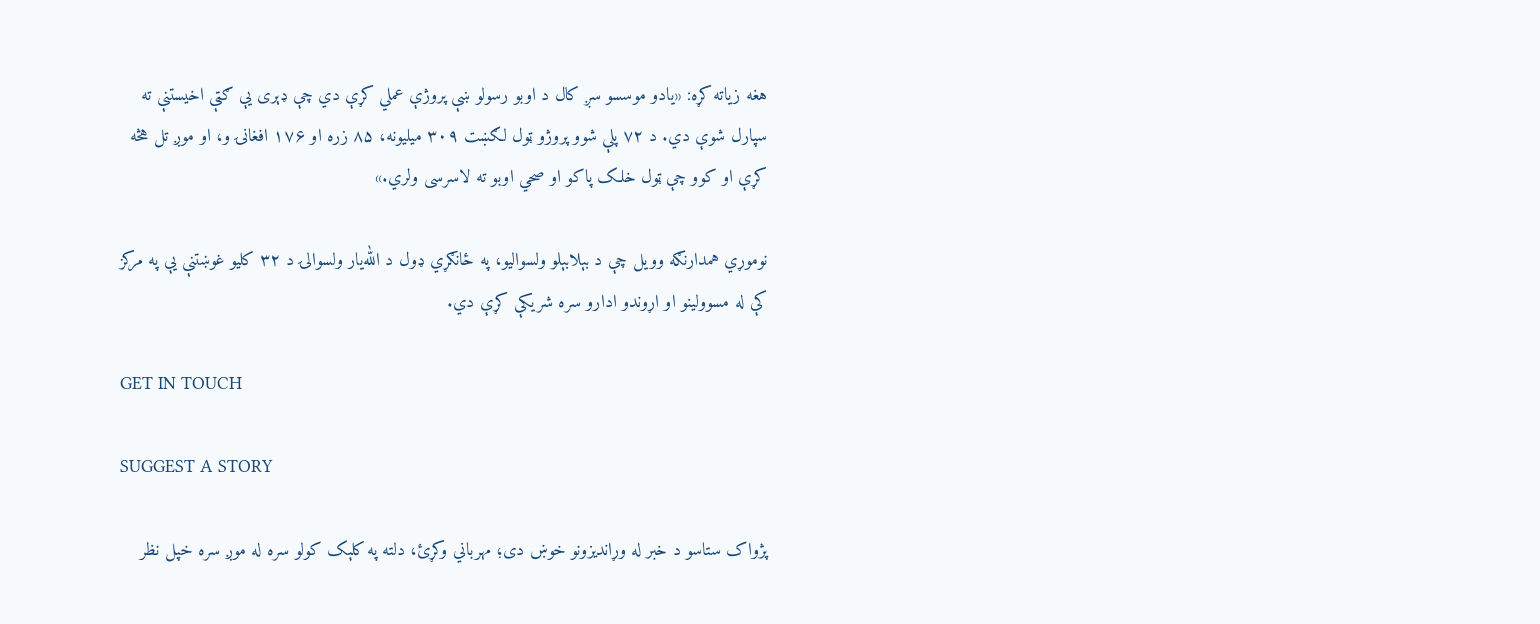هغه زیاته کړه: «یادو موسسو سږ کال د اوبو رسولو ښې پروژې عملي کړې دي چې ډېری یې ګټې اخیستنې ته سپارل شوې دي. د ۷۲ پلې شوو پروژو ټول لګښت ۳۰۹ میلیونه، ۸۵ زره او ۱۷۶ افغانۍ و، او موږ تل هڅه کړې او کوو چې ټول خلک پاکو او صحي اوبو ته لاسرسی ولري.»

نوموړي همدارنګه وویل چې د بېلابېلو ولسوالیو، په ځانګړي ډول د الله‌یار ولسوالۍ د ۳۲ کلیو غوښتنې یې په مرکز کې له مسوولینو او اړوندو ادارو سره شریکې کړې دي.

GET IN TOUCH

SUGGEST A STORY

پژواک ستاسو د خبر له وړانديزونو خوښ دی؛ مهرباني وکړئ، دلته په کلېک کولو سره له موږ سره خپل نظر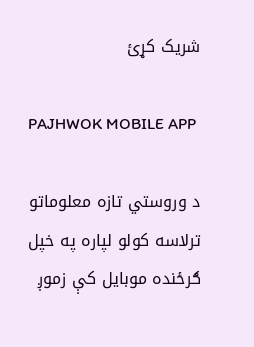شریک کړئ

PAJHWOK MOBILE APP

د وروستي تازه معلوماتو ترلاسه کولو لپاره په خپل ګرځنده موبایل کې زموږ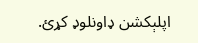اپلېکشن ډاونلوډ کړئ.